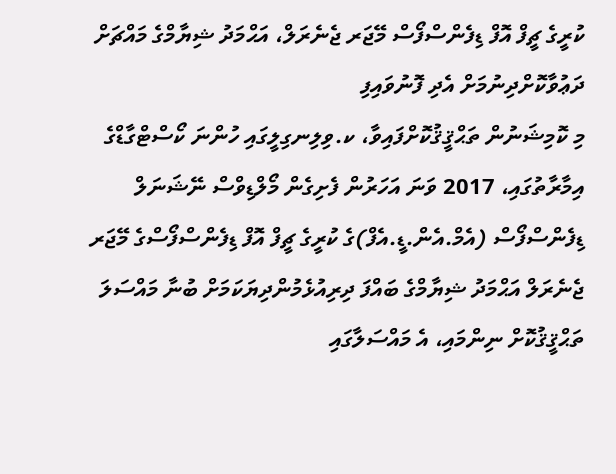ކުރީގެ ޗީފް އޮފް ޑިފެންސްފޯސް މޭޖަރ ޖެނެރަލް، އަޙްމަދު ޝިޔާމްގެ މައްޗަށް ދަޢުވާކޮށްދިނުމަށް އެދި ފޮނުވައިފި
މި ކޮމިޝަނުން ތަޙްޤީޤުކޮށްފައިވާ، ކ.ވިލިނގިލީގައި ހުންނަ ކޯސްޓްގާޑްގެ އިމާރާތުގައި، 2017 ވަނަ އަހަރުން ފެށިގެން މޯލްޑިވްސް ނޭޝަނަލް ޑިފެންސްފޯސް (އެމް.އެން.ޑީ.އެފް)ގެ ކުރީގެ ޗީފް އޮފް ޑިފެންސްފޯސްގެ މޭޖަރ ޖެނެރަލް އަޙްމަދު ޝިޔާމްގެ ބައްފަ ދިރިއުޅެމުންދިޔަކަމަށް ބުނާ މައްސަލަ ތަޙްޤީޤުކޮށް ނިންމައި، އެ މައްސަލާގައި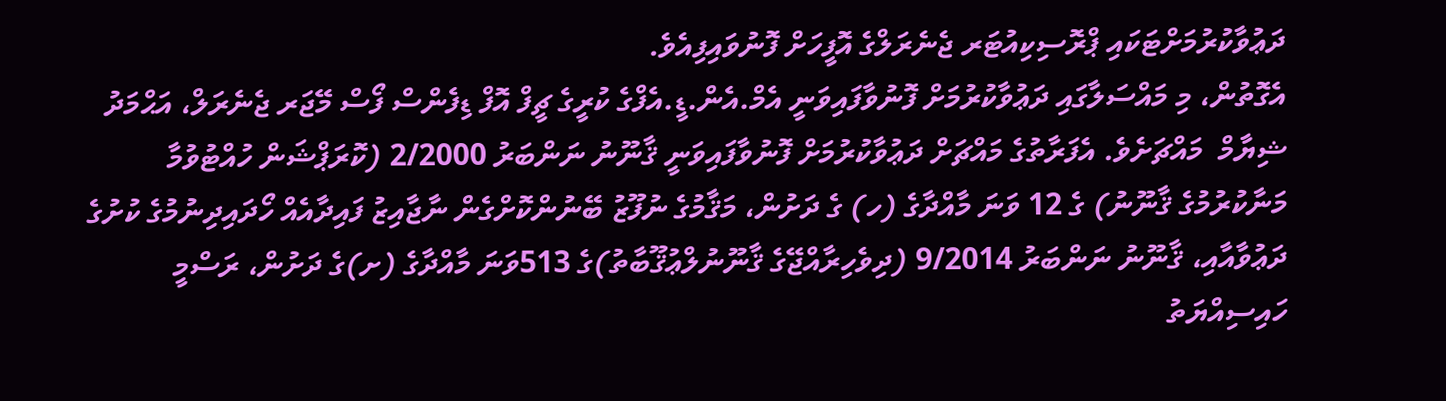ދަޢުވާކުރުމަށްޓަކައި ޕްރޮސިކިއުޓަރ ޖެނެރަލްގެ އޮފީހަށް ފޮނުވައިފިއެވެ.
އެގޮތުން، މި މައްސަލާގައި ދަޢުވާކުރުމަށް ފޮނުވާފައިވަނީ އެމް.އެން.ޑީ.އެފްގެ ކުރީގެ ޗީފް އޮފް ޑިފެންސް ފޯސް މޭޖަރ ޖެނެރަލް، އަޙްމަދު ޝިޔާމް  މައްޗަށެވެ. އެފަރާތުގެ މައްޗަށް ދަޢުވާކުރުމަށް ފޮނުވާފައިވަނީ ޤާނޫނު ނަންބަރު 2/2000 (ކޮރަޕްޝަން ހުއްޓުވުމާ މަނާކުރުމުގެ ޤާނޫނު) ގެ 12 ވަނަ މާއްދާގެ (ހ) ގެ ދަށުން، މަޤާމުގެ ނުފޫޒު ބޭނުންކޮށްގެން ނާޖާއިޒު ފައިދާއެއް ހޯދައިދިނުމުގެ ކުށުގެ ދަޢުވާއާއި، ޤާނޫނު ނަންބަރު 9/2014 (ދިވެހިރާއްޖޭގެ ޤާނޫނުލްޢުޤޫބާތު)ގެ 513ވަނަ މާއްދާގެ (ށ)ގެ ދަށުން، ރަސްމީ ހައިސިއްޔަތު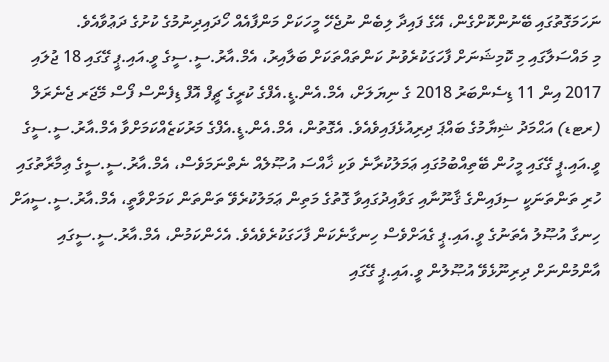ނަހަމަގޮތުގައި ބޭނުންކޮށްގެން، އޭގެ ފައިދާ ލިބެން ނުޖެހޭ މީހަކަށް މަންފާއެއް ހޯދައިދިނުމުގެ ކުށުގެ ދަޢުވާއެވެ.
މި މައްސަލާގައި މި ކޮމިޝަނަށް ފާހަގަކުރެވުނު ކަންތައްތަކަށް ބަލާއިރު، އެމް.އާރު.ސީ.ސީގެ ވީ.އައި.ޕީ ގޭގައި 18 ޖުލައި 2017 އިން 11 ޑިސެންބަރު 2018 ގެ ނިޔަލަށް، އެމް.އެން.ޑީ.އެފްގެ ކުރީގެ ޗީފް އޮފް ޑިފެންސް ފޯސް މޭޖަރ ޖެނެރަލް (ރޓޑ) އަޙްމަދު ޝިޔާމުގެ ބައްޕަ ދިރިއުޅެފައިވެއެވެ. އެގޮތުން، އެމް.އެން.ޑީ.އެފްގެ މަރުކަޒެއްކަމަށްވާ އެމް.އާރު.ސީ.ސީގެ ވީ.އައި.ޕީ ގޭގައި މީހުން ބޭތިއްބުމުގައި ޢަމަލުކުރާނެ ވަކި ޚާއްސަ އުޞޫލެއް ނެތްނަމަވެސް، އެމް.އާރު.ސީ.ސީގެ ޢިމާރާތުގައި ހުރި ތަންތަނަކީ ސިފައިންގެ ޤާނޫނާއި ގަވާއިދުގައިވާ ގޮތުގެ މަތިން ޢަމަލުކުރެވޭ ތަންތަން ކަމަށްވާތީ، އެމް.އާރު.ސީ.ސީއަށް ހިނގާ އުޞޫލު އެތަނުގެ ވީ.އައި.ޕީ ގެއަށްވެސް ހިނގާނެކަން ފާހަގަކުރެވެއެވެ. އެހެންކަމުން، އެމް.އާރު.ސީ.ސީގައި އާންމުންނަށް ދިރިނޫޅެވޭ އުޞޫލުން ވީ.އައި.ޕީ ގޭގައި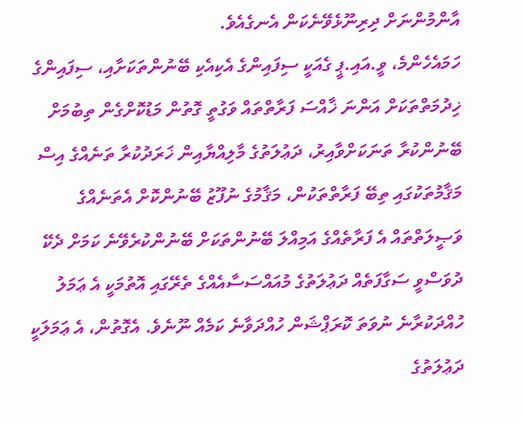އާންމުންނަށް ދިރިނޫޅެވޭނެކަން އެނގެއެވެ.
ހަމައެހެންމެ، ވީ.އައި.ޕީ ގެއަކީ ސިފައިންގެ އެކިއެކި ބޭނުންތަކަށާއި، ސިފައިންގެ ޚިދުމަތްތަކަށް އަންނަ ޚާއްސަ ފަރާތްތައް ވަގުތީ ގޮތުން މަޑުކޮށްގެން ތިބުމަށް ބޭނުންކުރާ ތަނަކަށްވާއިރު، ދަޢުލަތުގެ މާލިއްޔާއިން ޚަރަދުކުރާ ތަނެއްގެ އިސް މަޤާމުތަކުގައި ތިބޭ ފަރާތްތަކުން، މަޤާމުގެ ނުފޫޒު ބޭނުންކޮށް އެތަނެއްގެ ވަޞީލަތްތައް އެ ފަރާތެއްގެ އަމިއްލަ ބޭނުންތަކަށް ބޭނުންކުރެވޭނެ ކަމަށް ދެކޭ ދުވަސްވީ ސަގާފަތެއް ދަޢުލަތުގެ މުއައްސަސާއެއްގެ ތެރޭގައި އޮތުމަކީ އެ ޢަމަލު ހުއްދަކުރާނެ ނުވަތަ ކޮރަޕްޝަން ހުއްދަވާނެ ކަމެއް ނޫނެވެ. އެގޮތުން، އެ ޢަމަލަކީ ދަޢުލަތުގެ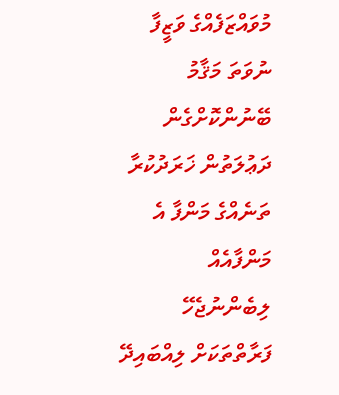މުވައްޒަފެއްގެ ވަޒީފާ ނުވަތަ މަޤާމު ބޭނުންކޮށްގެން ދަޢުލަތުން ޚަރަދުކުރާ ތަނެއްގެ މަންފާ އެ މަންފާއެއް ލިބެންނުޖެހޭ ފަރާތްތަކަށް ލިއްބައިދޭ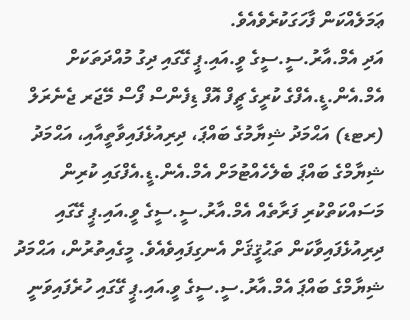ޢަމަލެއްކަން ފާހަގަކުރެވެއެވެ.
އަދި އެމް.އާރު.ސީ.ސީގެ ވީ.އައި.ޕީ ގޭގައި ދިގު މުއްދަތަކަށް އެމް.އެން.ޑީ.އެފްގެ ކުރީގެ ޗީފް އޮފް ޑިފެންސް ފޯސް މޭޖަރ ޖެނެރަލް (ރޓޑ) އަޙްމަދު ޝިޔާމުގެ ބައްޕަ، ދިރިއުޅެފައިވާތީއާއި، އަޙްމަދު ޝިޔާމްގެ ބައްޕަ ބެލެހެއްޓުމަށް އެމް.އެން.ޑީ.އެފްގައި ކުރިން މަސައްކަތްކުރި ފަރާތެއް އެމް.އާރު.ސީ.ސީގެ ވީ.އައި.ޕީ ގޭގައި ދިރިއުޅެފައިވާކަން ތަޙުޤީޤަށް އެނގިފައިވެއެވެ. މީގެއިތުރުން، އަޙްމަދު ޝިޔާމްގެ ބައްޕަ އެމް.އާރު.ސީ.ސީގެ ވީ.އައި.ޕީ ގޭގައި ހުރެފައިވަނީ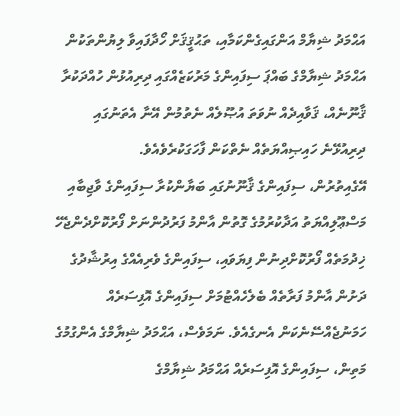އަޙްމަދު ޝިޔާމް އަންގައިގެންކަމާއި، ތަޙުޤީޤަށް ހޯދާފައިވާ ލިޔުންތަކުން އަޙްމަދު ޝިޔާމްގެ ބައްޕަ ސިފައިންގެ މަރުކަޒެއްގައި ދިރިއުޅުން ހުއްދަކުރާ ޤާނޫނެއް، ޤަވާއިދެއް ނުވަތަ އުޞޫލެއް ނެތުމުން އޭނާ އެތަނުގައި ދިރިއުޅޭނެ ހައިޞިއްޔަތެއް ނެތްކަން ފާހަގަކުރެވެއެވެ.
އޭގެއިތުރުން، ސިފައިންގެ ޤާނޫނުގައި ބަޔާންކުރާ ސިފައިންގެ ވާޖިބާއި މަސްޢޫލިއްޔަތު އަދާކުރުމުގެ ގޮތުން އާންމު ފަރުދުންނަށް ފޯރުކޮށްދެންޖެހޭ ޚިދުމަތެއް ފޯރުކޮށްދިނުން ފިޔަވައި، ސިފައިންގެ ވެރިއެއްގެ އިރުޝާދުގެ ދަށުން އާންމު ފަރާތެއް ބެލެހެއްޓުމަށް ސިފައިންގެ އޮފިސަރެއް ހަމަނުޖެއްސޭނެކަން އެނގެއެވެ. ނަމަވެސް، އަޙްމަދު ޝިޔާމްގެ އެންގުމުގެ މަތިން، ސިފައިންގެ އޮފިސަރެއް އަޙްމަދު ޝިޔާމްގެ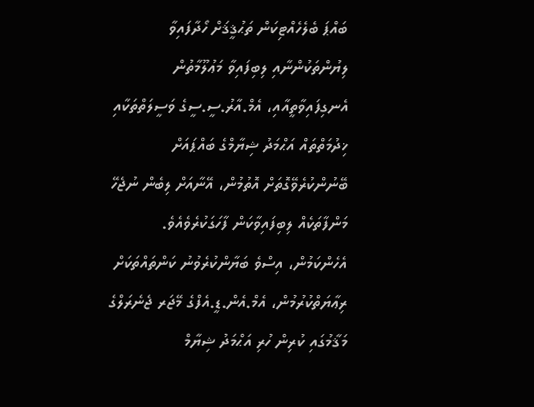ބައްޕަ ބެލެހެއްޓިކަން ތަޙުޤީޤަށް ހޯދާފައިވާ ލިޔުންތަކުންނާއި ލިބިފައިވާ މަޢުލޫމާތުން އެނގިފައިވާތީއާއި، އެމް.އާރު.ސީ.ސީގެ ވަސީލަތްތަކާއި ޚިދުމަތްތައް އަޙްމަދު ޝިޔާމްގެ ބައްޕައަށް ބޭނުންކުރެވޭގޮތަށް އޮތުމުން، އޭނާއަށް ލިބެން ނުޖެހޭ މަންފާތަކެއް ލިބިފައިވާކަން ފާހަގަކުރެވެއެވެ.
އެހެންކަމުން، އިސްވެ ބަޔާންކުރެވުނު ކަންތައްތަކަށް ރިޢާޔަތްކުރުމުން، އެމް.އެން.ޑީ.އެފްގެ މޭޖަރ ޖެނެރަލްގެ މަޤާމުގައި ކުރިން ހުރި އަޙްމަދު ޝިޔާމް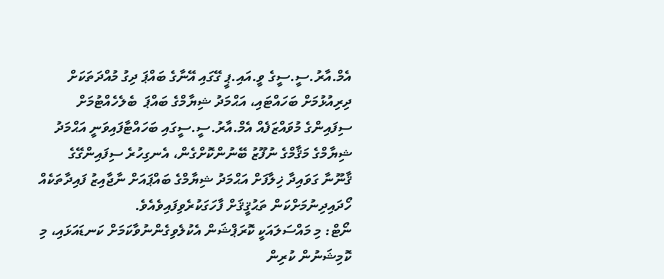އެމް.އާރު.ސީ.ސީގެ ވީ.އައި.ޕީ ގޭގައި އޭނާގެ ބައްޕަ ދިގު މުއްދަތަކަށް ދިރިއުޅުމަށް ބަހައްޓައި، އަޙްމަދު ޝިޔާމްގެ ބައްޕަ  ބެލެހެއްޓުމަށް ސިފައިންގެ މުވައްޒަފެއް އެމް.އާރު.ސީ.ސީގައި ބަހައްޓާފައިވަނީ އަޙްމަދު ޝިޔާމްގެ މަޤާމްގެ ނުފޫޒު ބޭނުންކޮށްގެން، އެނގިހުރެ ސިފައިންގޭގެ ޤާނޫނާ ގަވައިދާ ޚިލާފަށް އަޙްމަދު ޝިޔާމްގެ ބައްޕައަށް ނާޖާއިޒު ފައިދާތަކެއް ހޯދައިދިނުމަށްކަން ތަޙުޤީޤަށް ފާހަގަކުރެވިފައިވެއެވެ.
ނޯޓް: މި މައްސަލައަކީ ކޮރަޕްޝަން އެކުލެވިގެންނުވާކަމަށް ކަނޑައަޅައި، މި ކޮމިޝަނުން ކުރިން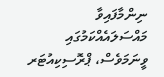ނިންމާފައިވާ މައްސަލައެއްކަމުގައި ވީނަމަވެސް، ޕްރޮސިކިއުޓަރ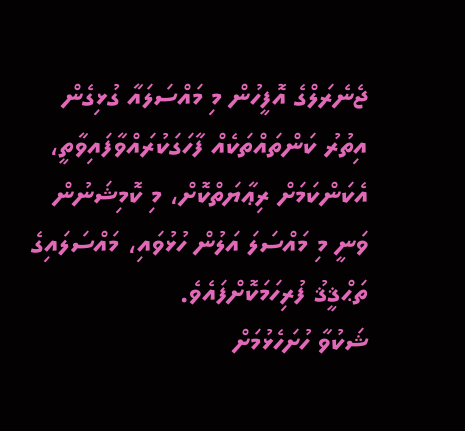ޖެނެރަލްގެ އޮފީހުން މި މައްސަލައާ ގުޅިގެން އިތުރު ކަންތައްތަކެއް ފާހަގަކުރައްވާފައިވާތީ، އެކަންކަމަށް ރިޢާޔަތްކޮށް، މި ކޮމިޝަނުން ވަނީ މި މައްސަލަ އަލުން ހުޅުވައި، މައްސަލައިގެ ތަޙްޤީޤު ފުރިހަމަކޮށްފައެވެ.
ޝަކުވާ ހުށަހެޅުމަށް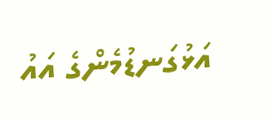އަޅުގަނޑުމެންގެ އައު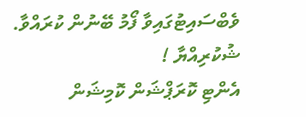ވެބްސައިޓުގައިވާ ފޯމު ބޭނުން ކުރައްވާ.
ޝުކުރިއްޔާ !
އެންޓި ކޮރަޕްޝަން ކޮމިޝަން